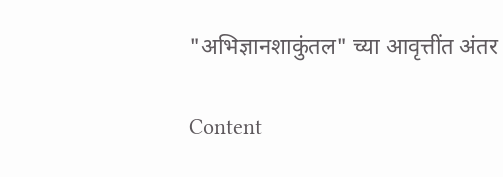"अभिज्ञानशाकुंतल" च्या आवृत्तींत अंतर

Content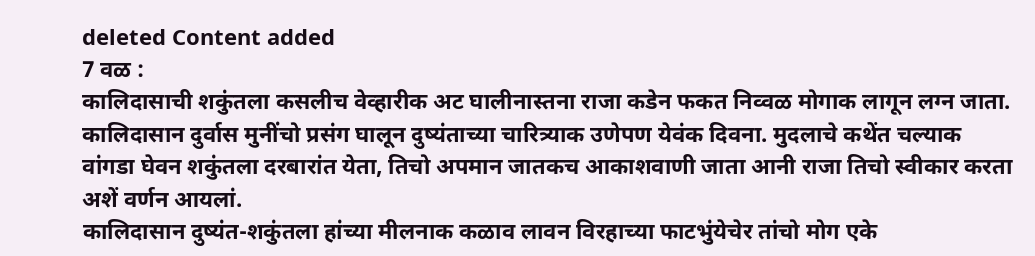deleted Content added
7 वळ :
कालिदासाची शकुंतला कसलीच वेव्हारीक अट घालीनास्तना राजा कडेन फकत निव्वळ मोगाक लागून लग्न जाता. कालिदासान दुर्वास मुनींचो प्रसंग घालून दुष्यंताच्या चारित्र्याक उणेपण येवंक दिवना. मुदलाचे कथेंत चल्याक वांगडा घेवन शकुंतला दरबारांत येता, तिचो अपमान जातकच आकाशवाणी जाता आनी राजा तिचो स्वीकार करता अशें वर्णन आयलां.
कालिदासान दुष्यंत-शकुंतला हांच्या मीलनाक कळाव लावन विरहाच्या फाटभुंयेचेर तांचो मोग एके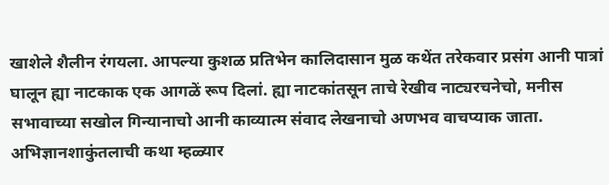खाशेले शैलीन रंगयला. आपल्या कुशळ प्रतिभेन कालिदासान मुळ कथेंत तरेकवार प्रसंग आनी पात्रां घालून ह्या नाटकाक एक आगळें रूप दिलां. ह्या नाटकांतसून ताचे रेखीव नाट्यरचनेचो, मनीस सभावाच्या सखोल गिन्यानाचो आनी काव्यात्म संवाद लेखनाचो अणभव वाचप्याक जाता.
अभिज्ञानशाकुंतलाची कथा म्हळ्यार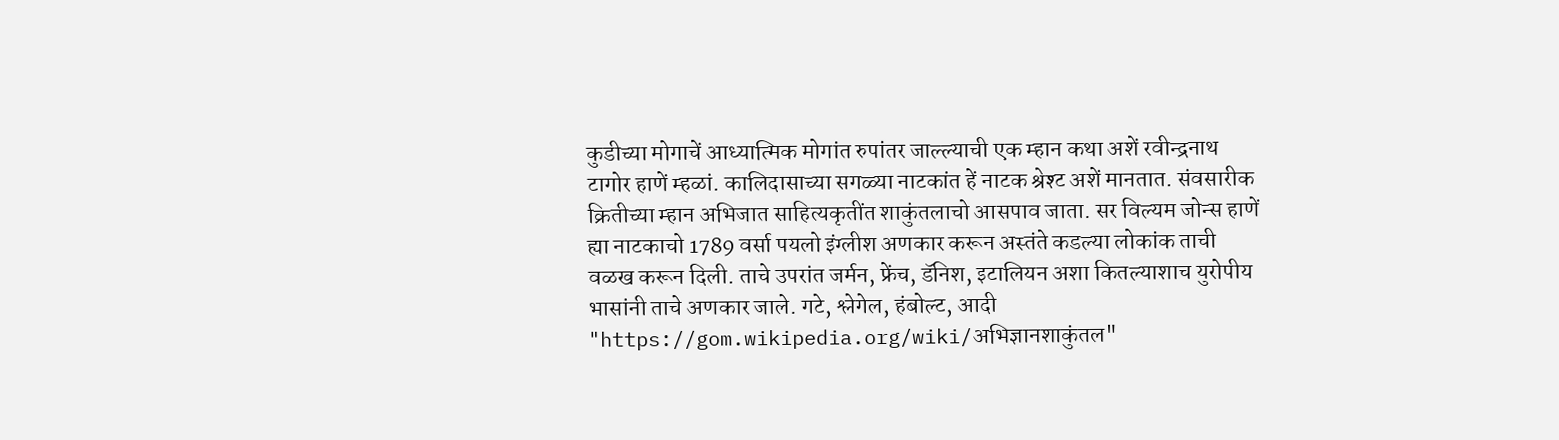कुडीच्या मोगाचें आध्यात्मिक मोगांत रुपांतर जाल्ल्याची एक म्हान कथा अशें रवीन्द्रनाथ टागोर हाणें म्हळां. कालिदासाच्या सगळ्या नाटकांत हें नाटक श्रेश्ट अशें मानतात. संवसारीक क्रितीच्या म्हान अभिजात साहित्यकृतींत शाकुंतलाचो आसपाव जाता. सर विल्यम जोन्स हाणें ह्या नाटकाचो 1789 वर्सा पयलो इंग्लीश अणकार करून अस्तंते कडल्या लोकांक ताची वळख करून दिली. ताचे उपरांत जर्मन, फ्रेंच, डॅनिश, इटालियन अशा कितल्याशाच युरोपीय भासांनी ताचे अणकार जाले. गटे, श्लेगेल, हंबोल्ट, आदी
"https://gom.wikipedia.org/wiki/अभिज्ञानशाकुंतल"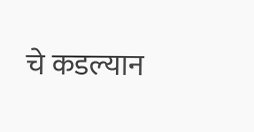चे कडल्यान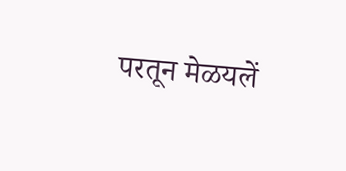परतून मेळयलें